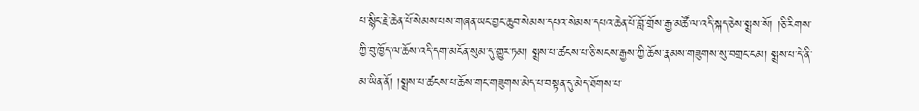པ་སྙིང་རྗེ་ཆེན་པོ་སེམས་པས་གཞན་ཡང་བྱང་ཆུབ་སེམས་དཔའ་སེམས་དཔའ་ཆེན་པོ་བློ་གྲོས་རྒྱ་མཚོ་ལ་འདི་སྐད་ཅེས་སྨྲས་སོ། །ཅི་རིགས་ཀྱི་བུ་ཁྱོད་ལ་ཆོས་འདི་དག་མངོན་སུམ་དུ་གྱུར་ཏམ། སྨྲས་པ་ཚངས་པ་ཅི་སངས་རྒྱས་ཀྱི་ཆོས་རྣམས་གཟུགས་སུ་བགྲང་ངམ། སྨྲས་པ་དེ་ནི་མ་ཡིན་ནོ། །སྨྲས་པ་ཚངས་པ་ཆོས་གང་གཟུགས་མེད་པ་བསྟན་དུ་མེད་ཐོགས་པ་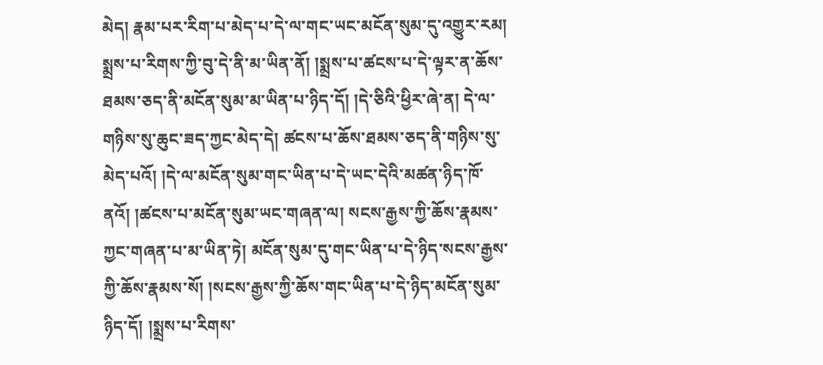མེད། རྣམ་པར་རིག་པ་མེད་པ་དེ་ལ་གང་ཡང་མངོན་སུམ་དུ་འགྱུར་རམ། སྨྲས་པ་རིགས་ཀྱི་བུ་དེ་ནི་མ་ཡིན་ནོ། །སྨྲས་པ་ཚངས་པ་དེ་ལྟར་ན་ཆོས་ཐམས་ཅད་ནི་མངོན་སུམ་མ་ཡིན་པ་ཉིད་དོ། །དེ་ཅིའི་ཕྱིར་ཞེ་ན། དེ་ལ་གཉིས་སུ་ཆུང་ཟད་ཀྱང་མེད་དེ། ཚངས་པ་ཆོས་ཐམས་ཅད་ནི་གཉིས་སུ་མེད་པའོ། །དེ་ལ་མངོན་སུམ་གང་ཡིན་པ་དེ་ཡང་དེའི་མཚན་ཉིད་ཁོ་ནའོ། །ཚངས་པ་མངོན་སུམ་ཡང་གཞན་ལ། སངས་རྒྱས་ཀྱི་ཆོས་རྣམས་ཀྱང་གཞན་པ་མ་ཡིན་ཏེ། མངོན་སུམ་དུ་གང་ཡིན་པ་དེ་ཉིད་སངས་རྒྱས་ཀྱི་ཆོས་རྣམས་སོ། །སངས་རྒྱས་ཀྱི་ཆོས་གང་ཡིན་པ་དེ་ཉིད་མངོན་སུམ་ཉིད་དོ། །སྨྲས་པ་རིགས་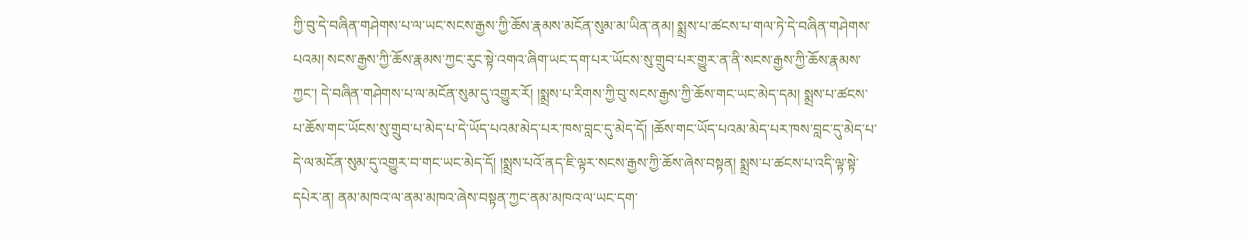ཀྱི་བུ་དེ་བཞིན་གཤེགས་པ་ལ་ཡང་སངས་རྒྱས་ཀྱི་ཆོས་རྣམས་མངོན་སུམ་མ་ཡིན་ནམ། སྨྲས་པ་ཚངས་པ་གལ་ཏེ་དེ་བཞིན་གཤེགས་པའམ། སངས་རྒྱས་ཀྱི་ཆོས་རྣམས་ཀྱང་རུང་སྟེ་འགའ་ཞིག་ཡང་དག་པར་ཡོངས་སུ་གྲུབ་པར་གྱུར་ན་ནི་སངས་རྒྱས་ཀྱི་ཆོས་རྣམས་ཀྱང་། དེ་བཞིན་གཤེགས་པ་ལ་མངོན་སུམ་དུ་འགྱུར་རོ། །སྨྲས་པ་རིགས་ཀྱི་བུ་སངས་རྒྱས་ཀྱི་ཆོས་གང་ཡང་མེད་དམ། སྨྲས་པ་ཚངས་པ་ཆོས་གང་ཡོངས་སུ་གྲུབ་པ་མེད་པ་དེ་ཡོད་པའམ་མེད་པར་ཁས་བླང་དུ་མེད་དོ། །ཆོས་གང་ཡོད་པའམ་མེད་པར་ཁས་བླང་དུ་མེད་པ་དེ་ལ་མངོན་སུམ་དུ་འགྱུར་བ་གང་ཡང་མེད་དོ། །སྨྲས་པའོ་ནད་ཇི་ལྟར་སངས་རྒྱས་ཀྱི་ཆོས་ཞེས་བསྟན། སྨྲས་པ་ཚངས་པ་འདི་ལྟ་སྟེ་དཔེར་ན། ནམ་མཁའ་ལ་ནམ་མཁའ་ཞེས་བསྟན་ཀྱང་ནམ་མཁའ་ལ་ཡང་དག་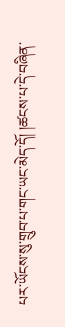པར་ཡོངས་སུ་གྲུབ་པ་གང་ཡང་མེད་དོ། །ཚངས་པ་དེ་བཞིན་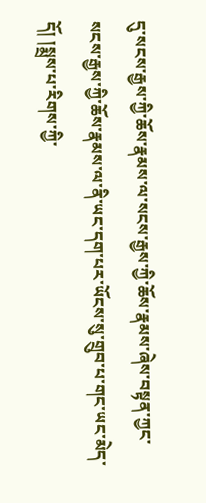དུ་སངས་རྒྱས་ཀྱི་ཆོས་རྣམས་ལ་སངས་རྒྱས་ཀྱི་ཆོས་རྣམས་ཞེས་བསྟན་ཀྱང་སངས་རྒྱས་ཀྱི་ཆོས་རྣམས་ལ་ནི་ཡང་དག་པར་ཡོངས་སུ་གྲུབ་པ་གང་ཡང་མེད་དོ། །སྨྲས་པ་རིགས་ཀྱི་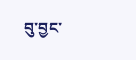བུ་བྱང་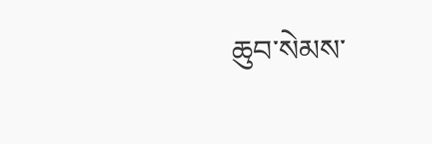ཆུབ་སེམས་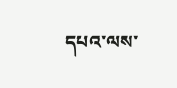དཔའ་ལས་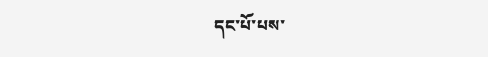དང་པོ་པས་